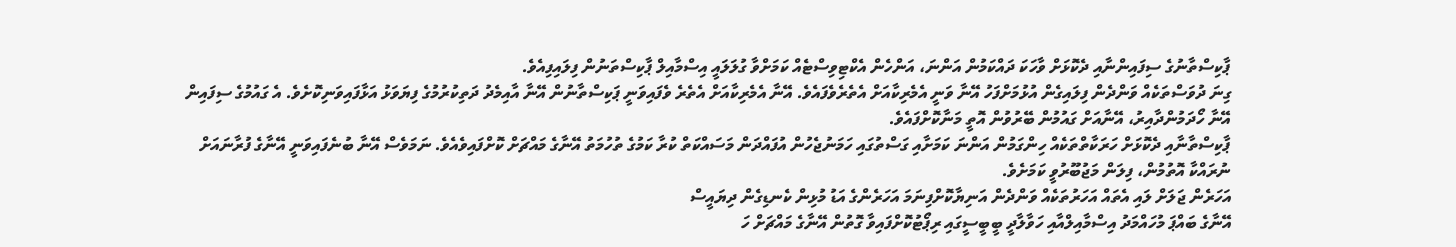ޕާކިސްތާނުގެ ސިފައިންނާއި ދެކޮޅަށް ވާހަކަ ދައްކަމުން އަންނަ، އަންހެން އެކްޓިވިސްޓެއް ކަމަށްވާ ގުލަލައީ އިސްމާއިލް ޕާކިސްތަނުން ފިލައިފިއެވެ.
ގިނަ ދުވަސްތަކެއް ވަންދެން ފިލައިގެން އުޅުމަށްފަހު އޭނާ ވަނީ އެމެރިކާއަށް އެތެރެވެފައެވެ. އޭނާ އެމެރިކާއަށް އެތެރެ ވެފައިވަނީ ޕަކިސްތާނުން އޭނާ އާއިމެދު ދަތިކުރުމުގެ ފިޔަވަޅު އަޅާފައިވަނިކޮށެވެ. އެ ގައުމުގެ ސިފައިން އޭނާ ހޯދަމުންދާއިރު، އޭނާއަށް ގައުމުން ބޭރުވުން އޮތީ މަނާކޮށްފައެވެ.
ޕާކިސްތާނާއި ދެކޮޅަށް ހަރަކާތްތަކެއް ހިންގަމުން އަންނަ ކަމަށާއި ގަސްތުގައި ހަމަނުޖެހުން އުފައްދަން މަސައްކަތް ކުރާ ކަމުގެ ތުހުމަތު އޭނާގެ މައްޗަށް ކޮށްފައިވެއެވެ. ނަމަވެސް އޭނާ ބުނެފައިވަނީ އޭނާގެ ފުރާނައަށް ނުރައްކާ އޮތުމުން، ފިލަން މަޖުބޫރުވީ ކަމަށެވެ.
އަހަރެން ޖަލަށް ލައި އެތައް އަހަރުތަކެއް ވަންދެން އަނިޔާކޮށްފިނަމަ އަހަރެންގެ އަޑު މުޅިން ކެނޑިގެން ދިޔައީސް
އޭނާގެ ބައްޕަ މުހައްމަދު އިސްމާއިލްއާއި ހަވާލާދީ ބީބީސީގައި ރިޕޯޓުކޮށްފައިވާ ގޮތުން އޭނާގެ މައްޗަށް ހަ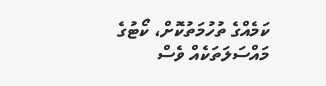ކަމެއްގެ ތުހުމަތުކޮށް، ކޯޓުގެ މައްސަލަތަކެއް ވެސް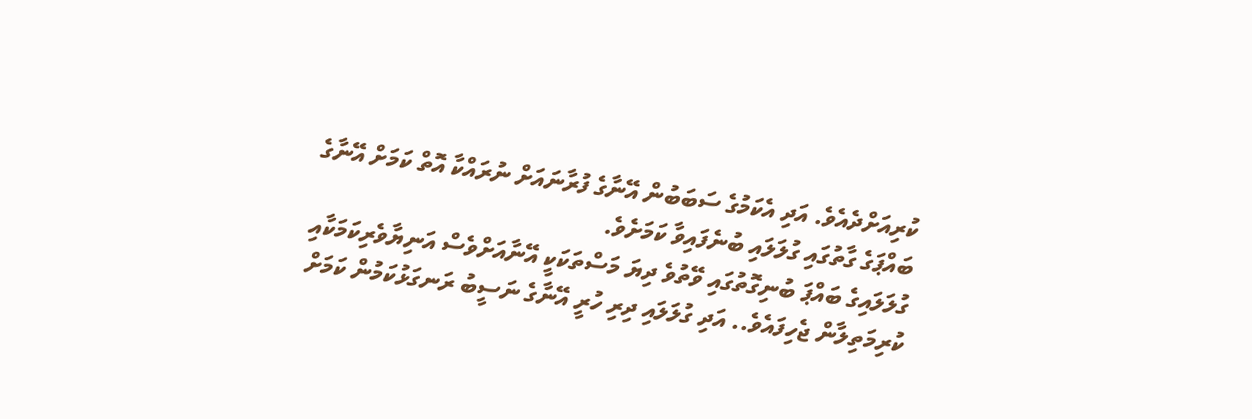ކުރިއަށްދެއެވެ. އަދި އެކަމުގެ ސަބަބުން އޭނާގެ ފުރާނައަށް ނުރައްކާ އޮތް ކަމަށް އޭނާގެ ބައްޕަގެ ގާތުގައި ގުލަލައި ބުނެފައިވާ ކަމަށެވެ.
ގުލަލައިގެ ބައްޕަ ބުނިގޮތުގައި ވޭތުވެ ދިޔަ މަސްތަކަކީ އޭނާއަށްވެސް އަނިޔާވެރިކަމަކާއި ކުރިމަތިލާން ޖެހިފައެވެ.. އަދި ގުލަލައި ދިރި ހުރީ އޭނާގެ ނަސީބު ރަނގަޅުކަމުން ކަމަށް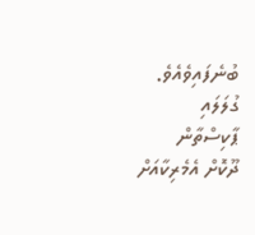ބުނެފައިވެއެވެ. ގުލަލައި ޕާކިސްތާން ދޫކޮށް އެމެރިކާއަށް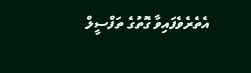އެތެރެވެފައިވާ ގޮތުގެ ތަފްސީލް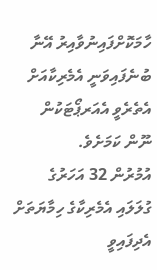ހާމަކޮށްފައިނުވާއިރު އޭނާ ބުނެފައިވަނީ އެމެރިކާއަށް އެތެރެވީ އެއަރޕޯޓަކުން ނޫން ކަމަށެވެ.
އުމުރުން 32 އަހަރުގެ ގުލަލައި އެމެރިކާގެ ހިމާޔަތަށް އެދިފައިވީ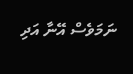ނަމަވެސް އޭނާ އަދި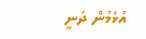އުޅެމުން ދަނީ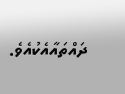ދައްތައާއެކުއެވެ.